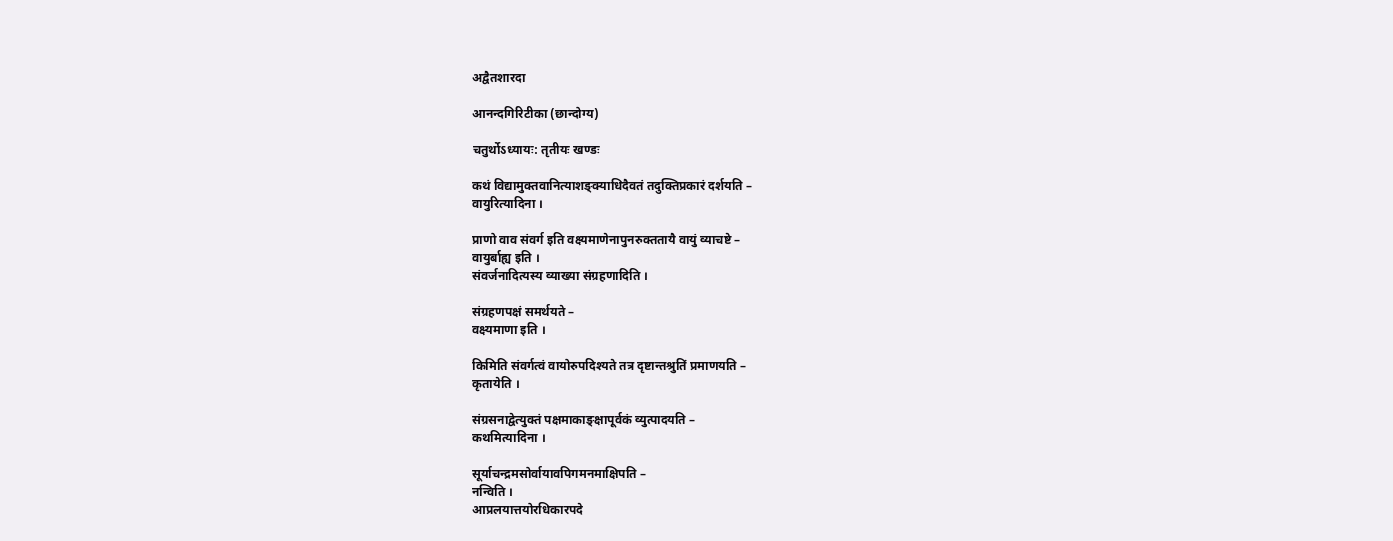अद्वैतशारदा

आनन्दगिरिटीका (छान्दोग्य)

चतुर्थोऽध्यायः: तृतीयः खण्डः

कथं विद्यामुक्तवानित्याशङ्क्याधिदैवतं तदुक्तिप्रकारं दर्शयति –
वायुरित्यादिना ।

प्राणो वाव संवर्ग इति वक्ष्यमाणेनापुनरुक्ततायै वायुं व्याचष्टे –
वायुर्बाह्य इति ।
संवर्जनादित्यस्य व्याख्या संग्रहणादिति ।

संग्रहणपक्षं समर्थयते –
वक्ष्यमाणा इति ।

किमिति संवर्गत्वं वायोरुपदिश्यते तत्र दृष्टान्तश्रुतिं प्रमाणयति –
कृतायेति ।

संग्रसनाद्वेत्युक्तं पक्षमाकाङ्क्षापूर्वकं व्युत्पादयति –
कथमित्यादिना ।

सूर्याचन्द्रमसोर्वायावपिगमनमाक्षिपति –
नन्विति ।
आप्रलयात्तयोरधिकारपदे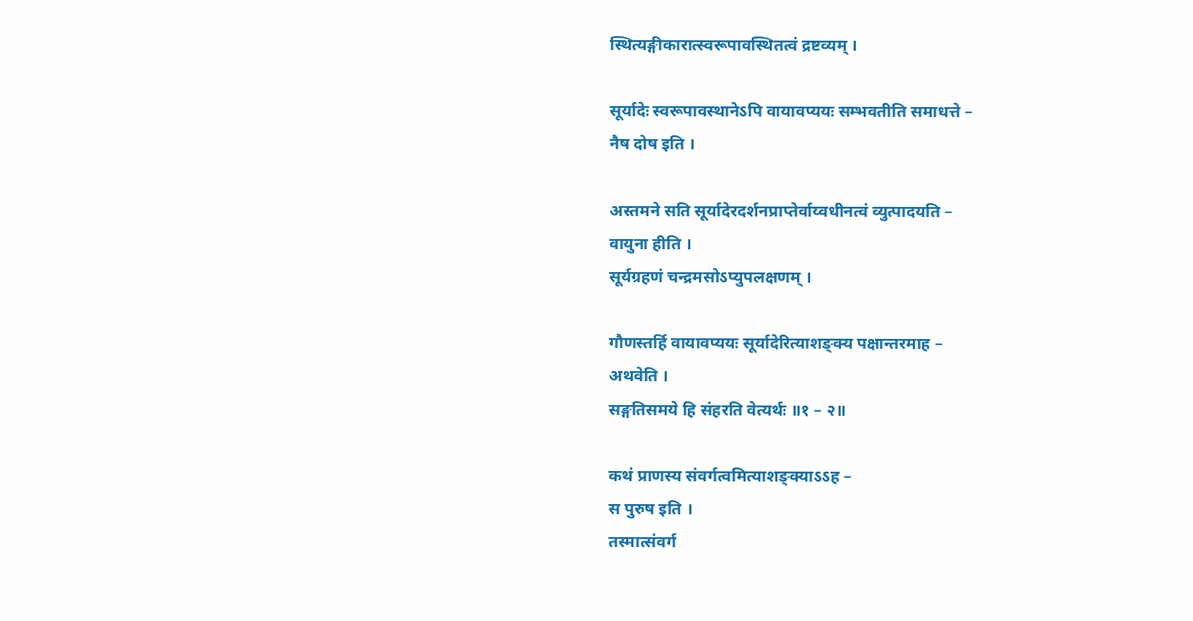स्थित्यङ्गीकारात्स्वरूपावस्थितत्वं द्रष्टव्यम् ।

सूर्यादेः स्वरूपावस्थानेऽपि वायावप्ययः सम्भवतीति समाधत्ते –
नैष दोष इति ।

अस्तमने सति सूर्यादेरदर्शनप्राप्तेर्वाय्वधीनत्वं व्युत्पादयति –
वायुना हीति ।
सूर्यग्रहणं चन्द्रमसोऽप्युपलक्षणम् ।

गौणस्तर्हि वायावप्ययः सूर्यादेरित्याशङ्क्य पक्षान्तरमाह –
अथवेति ।
सङ्गतिसमये हि संहरति वेत्यर्थः ॥१ – २॥

कथं प्राणस्य संवर्गत्वमित्याशङ्क्याऽऽह –
स पुरुष इति ।
तस्मात्संवर्ग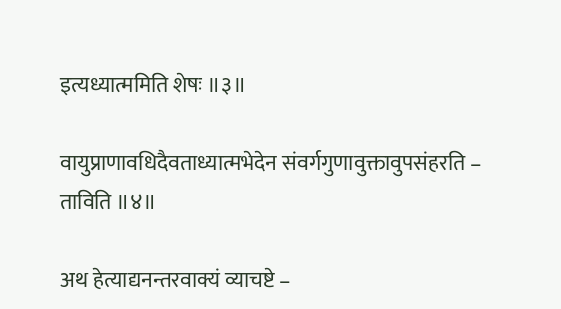इत्यध्यात्ममिति शेषः ॥३॥

वायुप्राणावधिदैवताध्यात्मभेदेन संवर्गगुणावुक्तावुपसंहरति –
ताविति ॥४॥

अथ हेत्याद्यनन्तरवाक्यं व्याचष्टे –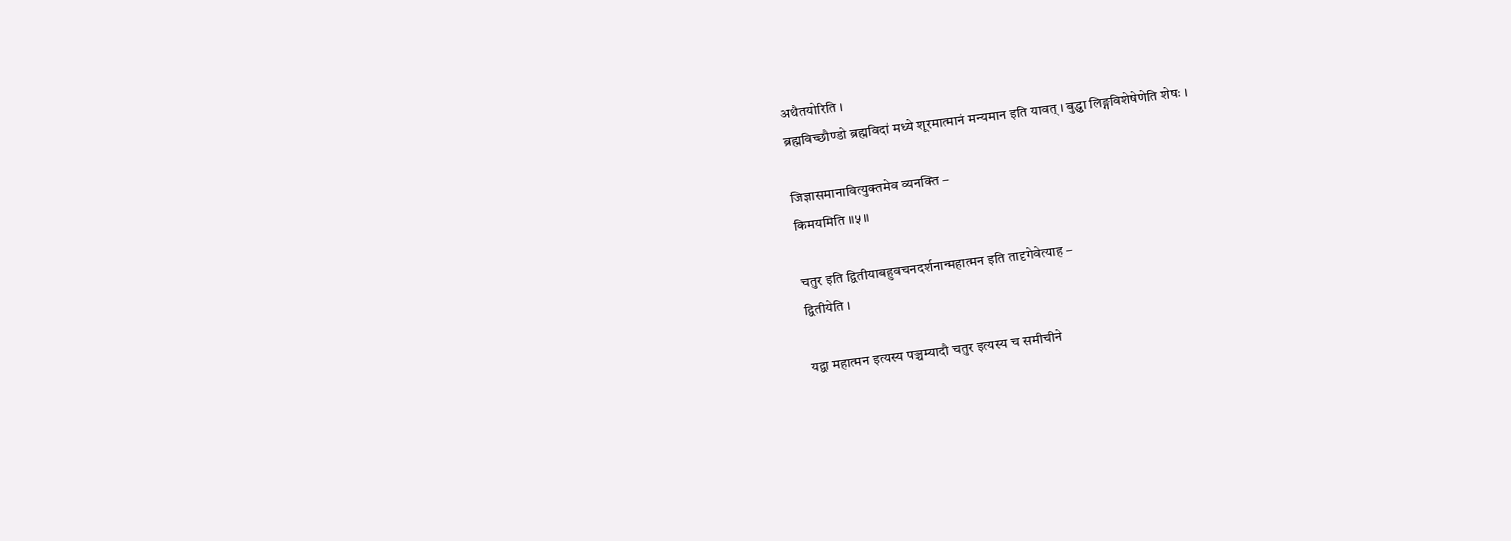अथैतयोरिति ।
ब्रह्मविच्छौण्डो ब्रह्मविदां मध्ये शूरमात्मानं मन्यमान इति यावत् । बुद्ध्वा लिङ्गविशेषेणेति शेषः ।

जिज्ञासमानावित्युक्तमेव व्यनक्ति –
किमयमिति ॥५॥

चतुर इति द्वितीयाबहुवचनदर्शनान्महात्मन इति तादृगेवेत्याह –
द्वितीयेति ।

यद्वा महात्मन इत्यस्य पञ्चम्यादौ चतुर इत्यस्य च समीचीने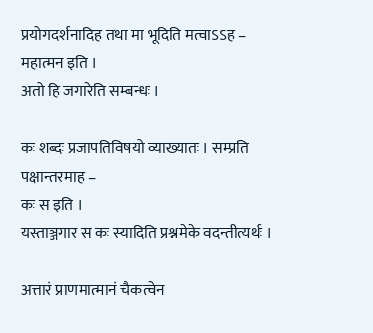प्रयोगदर्शनादिह तथा मा भूदिति मत्वाऽऽह –
महात्मन इति ।
अतो हि जगारेति सम्बन्धः ।

कः शब्दः प्रजापतिविषयो व्याख्यातः । सम्प्रति पक्षान्तरमाह –
कः स इति ।
यस्ताञ्जगार स कः स्यादिति प्रश्नमेके वदन्तीत्यर्थः ।

अत्तारं प्राणमात्मानं चैकत्वेन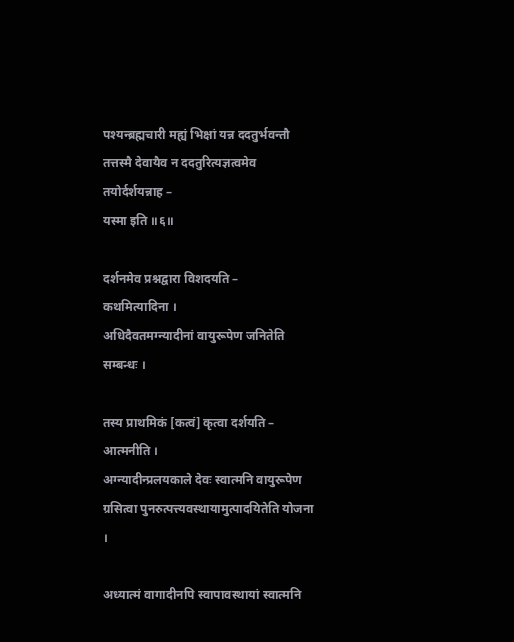पश्यन्ब्रह्मचारी मह्यं भिक्षां यन्न ददतुर्भवन्तौ तत्तस्मै देवायैव न ददतुरित्यज्ञत्वमेव तयोर्दर्शयन्नाह –
यस्मा इति ॥६॥

दर्शनमेव प्रश्नद्वारा विशदयति –
कथमित्यादिना ।
अधिदैवतमग्न्यादीनां वायुरूपेण जनितेति सम्बन्धः ।

तस्य प्राथमिकं [कत्वं] कृत्वा दर्शयति –
आत्मनीति ।
अग्न्यादीन्प्रलयकाले देवः स्वात्मनि वायुरूपेण ग्रसित्वा पुनरुत्पत्त्यवस्थायामुत्पादयितेति योजना ।

अध्यात्मं वागादीनपि स्वापावस्थायां स्वात्मनि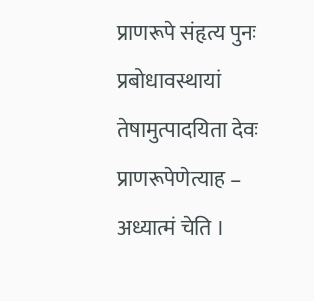प्राणरूपे संहृत्य पुनः प्रबोधावस्थायां तेषामुत्पादयिता देवः प्राणरूपेणेत्याह –
अध्यात्मं चेति ।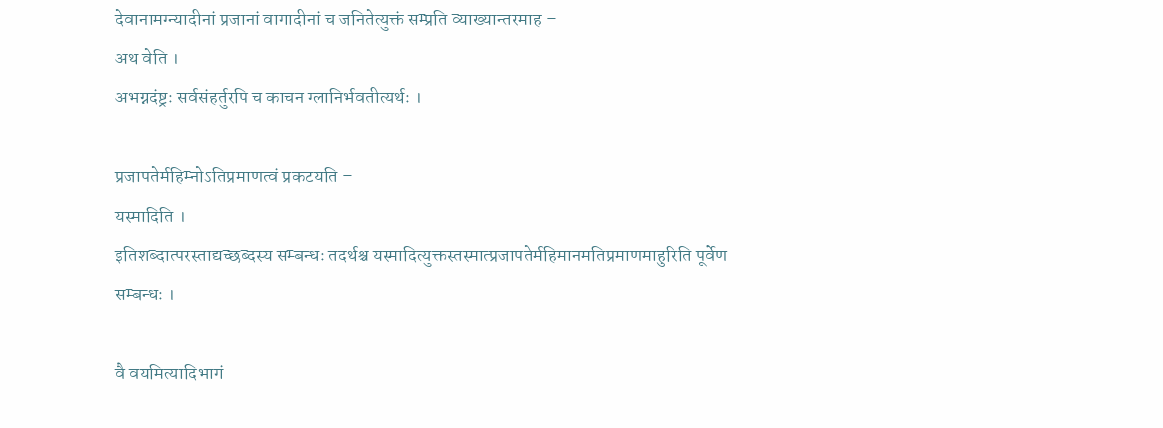देवानामग्न्यादीनां प्रजानां वागादीनां च जनितेत्युक्तं सम्प्रति व्याख्यान्तरमाह –
अथ वेति ।
अभग्नदंष्ट्रः सर्वसंहर्तुरपि च काचन ग्लानिर्भवतीत्यर्थः ।

प्रजापतेर्महिम्नोऽतिप्रमाणत्वं प्रकटयति –
यस्मादिति ।
इतिशब्दात्परस्ताद्यच्छब्दस्य सम्बन्धः तदर्थश्च यस्मादित्युक्तस्तस्मात्प्रजापतेर्महिमानमतिप्रमाणमाहुरिति पूर्वेण सम्बन्धः ।

वै वयमित्यादिभागं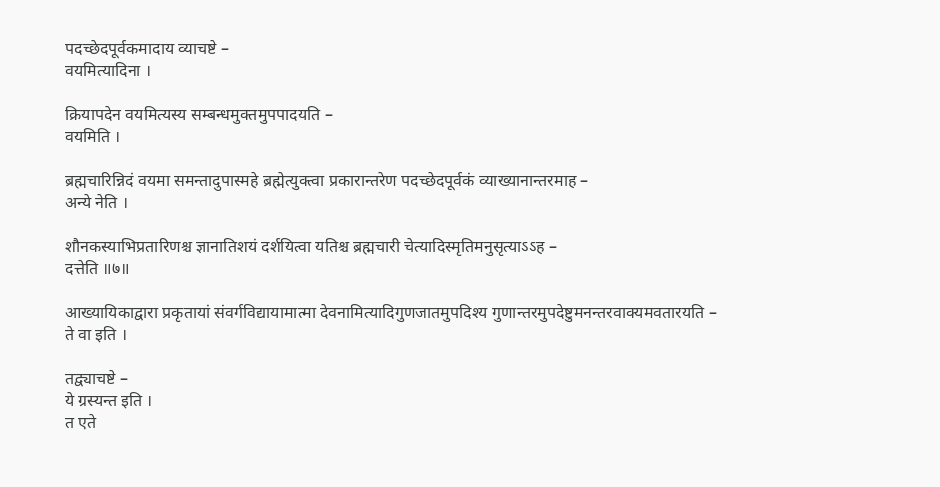पदच्छेदपूर्वकमादाय व्याचष्टे –
वयमित्यादिना ।

क्रियापदेन वयमित्यस्य सम्बन्धमुक्तमुपपादयति –
वयमिति ।

ब्रह्मचारिन्निदं वयमा समन्तादुपास्महे ब्रह्मेत्युक्त्वा प्रकारान्तरेण पदच्छेदपूर्वकं व्याख्यानान्तरमाह –
अन्ये नेति ।

शौनकस्याभिप्रतारिणश्च ज्ञानातिशयं दर्शयित्वा यतिश्च ब्रह्मचारी चेत्यादिस्मृतिमनुसृत्याऽऽह –
दत्तेति ॥७॥

आख्यायिकाद्वारा प्रकृतायां संवर्गविद्यायामात्मा देवनामित्यादिगुणजातमुपदिश्य गुणान्तरमुपदेष्टुमनन्तरवाक्यमवतारयति –
ते वा इति ।

तद्व्याचष्टे –
ये ग्रस्यन्त इति ।
त एते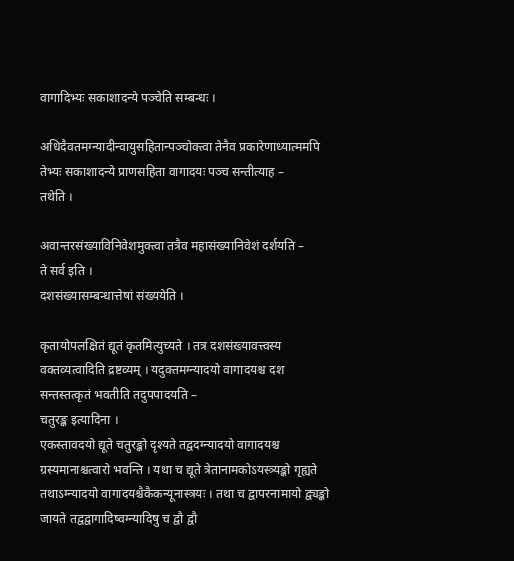वागादिभ्यः सकाशादन्ये पञ्चेति सम्बन्धः ।

अधिदैवतमग्न्यादीन्वायुसहितान्पञ्चोक्त्वा तेनैव प्रकारेणाध्यात्ममपि तेभ्यः सकाशादन्ये प्राणसहिता वागादयः पञ्च सन्तीत्याह –
तथेति ।

अवान्तरसंख्याविनिवेशमुक्त्वा तत्रैव महासंख्यानिवेशं दर्शयति –
ते सर्व इति ।
दशसंख्यासम्बन्धात्तेषां संख्ययेति ।

कृतायोपलक्षितं द्यूतं कृतमित्युच्यते । तत्र दशसंख्यावत्त्वस्य वक्तव्यत्वादिति द्रष्टव्यम् । यदुक्तमग्न्यादयो वागादयश्च दश सन्तस्तत्कृतं भवतीति तदुपपादयति –
चतुरङ्क इत्यादिना ।
एकस्तावदयो द्यूते चतुरङ्को दृश्यते तद्वदग्न्यादयो वागादयश्च ग्रस्यमानाश्चत्वारो भवन्ति । यथा च द्यूते त्रेतानामकोऽयस्त्र्यङ्को गृह्यते तथाऽग्न्यादयो वागादयश्चैकैकन्यूनास्त्रयः । तथा च द्वापरनामायो द्व्यङ्को जायते तद्वद्वागादिष्वग्न्यादिषु च द्वौ द्वौ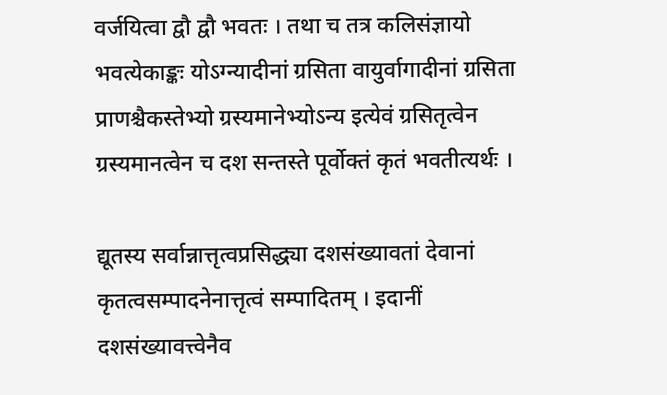वर्जयित्वा द्वौ द्वौ भवतः । तथा च तत्र कलिसंज्ञायो भवत्येकाङ्कः योऽग्न्यादीनां ग्रसिता वायुर्वागादीनां ग्रसिता प्राणश्चैकस्तेभ्यो ग्रस्यमानेभ्योऽन्य इत्येवं ग्रसितृत्वेन ग्रस्यमानत्वेन च दश सन्तस्ते पूर्वोक्तं कृतं भवतीत्यर्थः ।

द्यूतस्य सर्वान्नात्तृत्वप्रसिद्ध्या दशसंख्यावतां देवानां कृतत्वसम्पादनेनात्तृत्वं सम्पादितम् । इदानीं दशसंख्यावत्त्वेनैव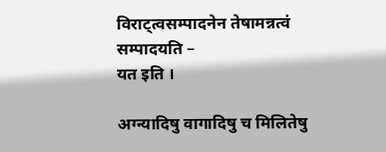विराट्त्वसम्पादनेन तेषामन्नत्वं सम्पादयति –
यत इति ।

अग्न्यादिषु वागादिषु च मिलितेषु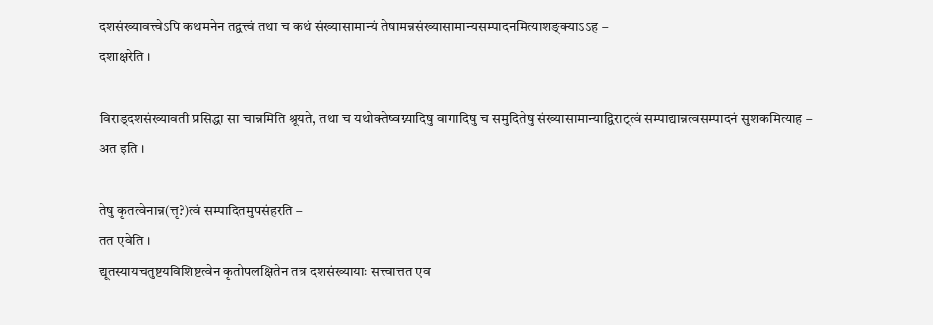दशसंख्यावत्त्वेऽपि कथमनेन तद्वत्त्वं तथा च कथं संख्यासामान्यं तेषामन्नसंख्यासामान्यसम्पादनमित्याशङ्क्याऽऽह –
दशाक्षरेति ।

विराड्दशसंख्यावती प्रसिद्धा सा चान्नमिति श्रूयते, तथा च यथोक्तेष्वग्न्यादिषु वागादिषु च समुदितेषु संख्यासामान्याद्विराट्त्वं सम्पाद्यान्नत्वसम्पादनं सुशकमित्याह –
अत इति ।

तेषु कृतत्वेनान्न(त्तृ?)त्वं सम्पादितमुपसंहरति –
तत एवेति ।
द्यूतस्यायचतुष्टयविशिष्टत्वेन कृतोपलक्षितेन तत्र दशसंख्यायाः सत्त्वात्तत एव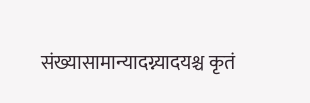संख्यासामान्यादग्न्यादयश्च कृतं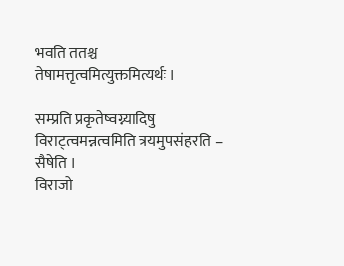भवति ततश्च तेषामत्तृत्वमित्युक्तमित्यर्थः ।

सम्प्रति प्रकृतेष्वग्न्यादिषु विराट्त्वमन्नत्वमिति त्रयमुपसंहरति –
सैषेति ।
विराजो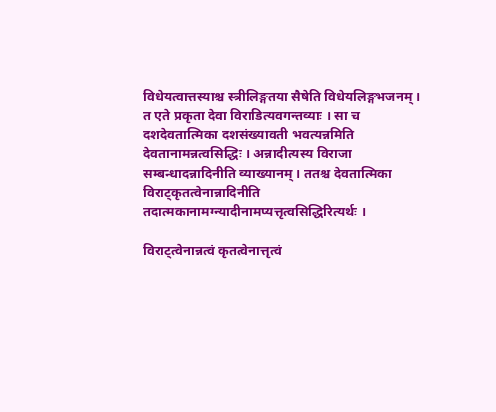विधेयत्वात्तस्याश्च स्त्रीलिङ्गतया सैषेति विधेयलिङ्गभजनम् । त एते प्रकृता देवा विराडित्यवगन्तव्याः । सा च दशदेवतात्मिका दशसंख्यावती भवत्यन्नमिति देवतानामन्नत्वसिद्धिः । अन्नादीत्यस्य विराजा सम्बन्धादन्नादिनीति व्याख्यानम् । ततश्च देवतात्मिका विराट्कृतत्वेनान्नादिनीति तदात्मकानामग्न्यादीनामप्यत्तृत्वसिद्धिरित्यर्थः ।

विराट्त्वेनान्नत्वं कृतत्वेनात्तृत्वं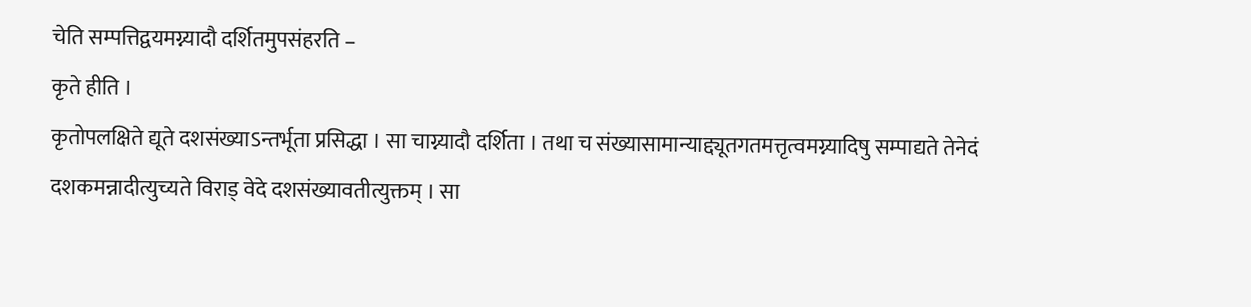चेति सम्पत्तिद्वयमग्न्यादौ दर्शितमुपसंहरति –
कृते हीति ।
कृतोपलक्षिते द्यूते दशसंख्याऽन्तर्भूता प्रसिद्धा । सा चाग्न्यादौ दर्शिता । तथा च संख्यासामान्याद्द्यूतगतमत्तृत्वमग्न्यादिषु सम्पाद्यते तेनेदं दशकमन्नादीत्युच्यते विराड् वेदे दशसंख्यावतीत्युक्तम् । सा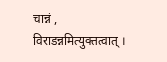चान्नं , विराडन्नमित्युक्तत्वात् ।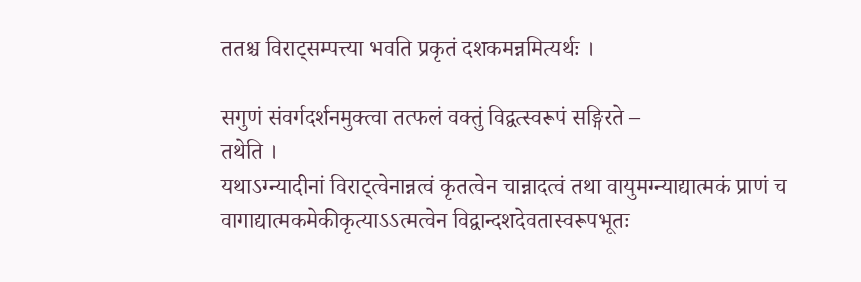ततश्च विराट्सम्पत्त्या भवति प्रकृतं दशकमन्नमित्यर्थः ।

सगुणं संवर्गदर्शनमुक्त्वा तत्फलं वक्तुं विद्वत्स्वरूपं सङ्गिरते –
तथेति ।
यथाऽग्न्यादीनां विराट्त्वेनान्नत्वं कृतत्वेन चान्नादत्वं तथा वायुमग्न्याद्यात्मकं प्राणं च वागाद्यात्मकमेकीकृत्याऽऽत्मत्वेन विद्वान्दशदेवतास्वरूपभूतः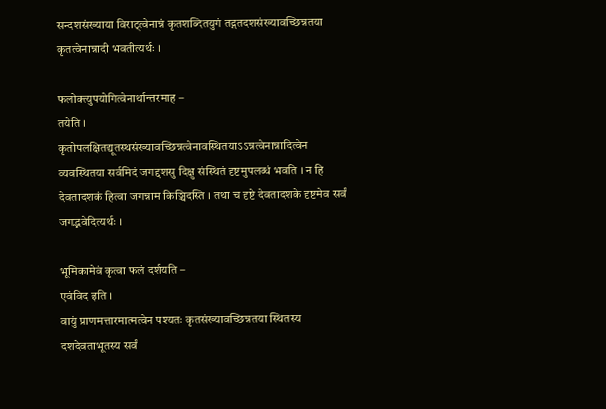सन्दशसंख्याया विराट्त्वेनान्नं कृतशब्दितयुगं तद्गतदशसंख्यावच्छिन्नतया कृतत्वेनान्नादी भवतीत्यर्थः ।

फलोक्त्युपयोगित्वेनार्थान्तरमाह –
तयेति ।
कृतोपलक्षितद्यूतस्थसंख्यावच्छिन्नत्वेनावस्थितयाऽऽन्नत्वेनान्नादित्वेन व्यवस्थितया सर्वमिदं जगद्दशसु दिक्षु संस्थितं दृष्टमुपलब्धं भवति । न हि देवतादशकं हित्वा जगन्नाम किञ्चिदस्ति । तथा च दृष्टे देवतादशके दृष्टमेव सर्वं जगद्भवेदित्यर्थः ।

भूमिकामेवं कृत्वा फलं दर्शयति –
एवंविद इति ।
वायुं प्राणमत्तारमात्मत्वेन पश्यतः कृतसंख्यावच्छिन्नतया स्थितस्य दशदेवताभूतस्य सर्वं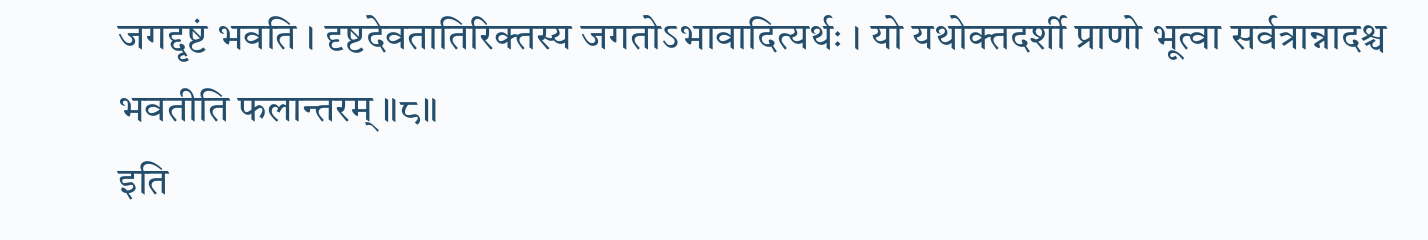जगद्दृष्टं भवति । दृष्टदेवतातिरिक्तस्य जगतोऽभावादित्यर्थः । यो यथोक्तदर्शी प्राणो भूत्वा सर्वत्रान्नादश्च भवतीति फलान्तरम् ॥८॥
इति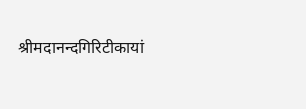श्रीमदानन्दगिरिटीकायां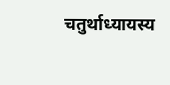चतुर्थाध्यायस्य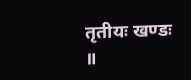तृतीयः खण्डः ॥